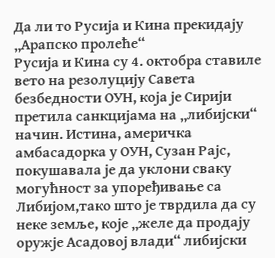Да ли то Русија и Кина прекидају „Арапско пролеће“
Русија и Кина су 4. октобра ставиле вето на резолуцију Савета безбедности ОУН, која је Сирији претила санкцијама на „либијски“ начин. Истина, америчка амбасадорка у ОУН, Сузан Рајс, покушавала је да уклони сваку могућност за упоређивање са Либијом,тако што је тврдила да су неке земље, које „желе да продају оружје Асадовој влади“ либијски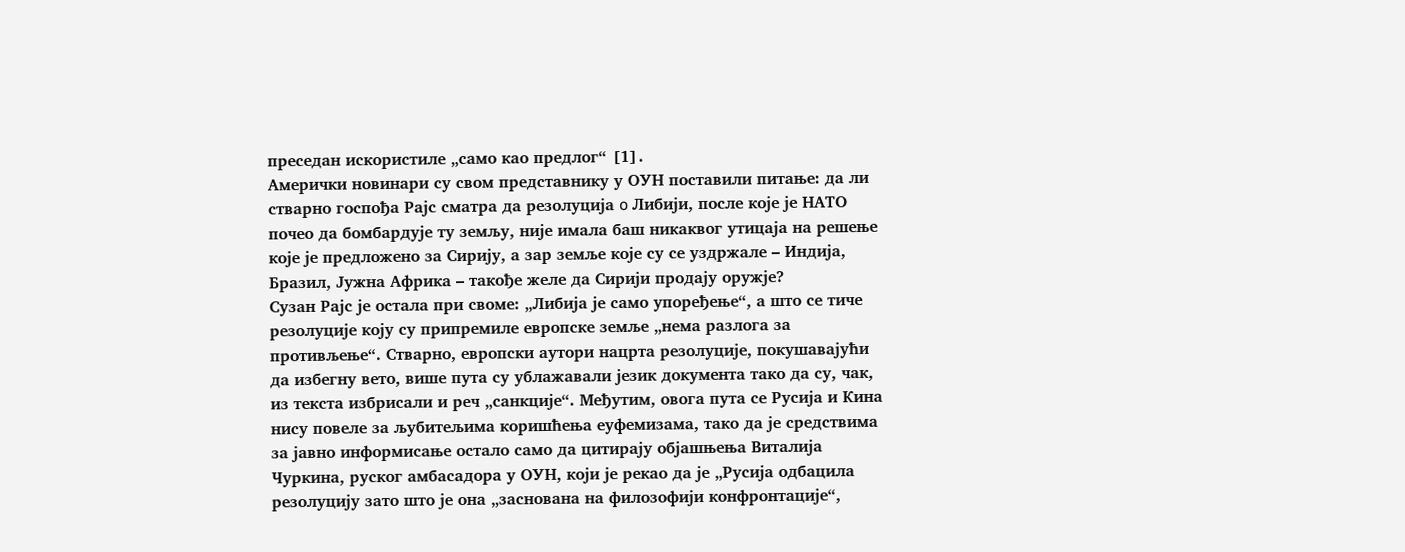преседан искористиле „само као предлог“ [1].
Амерички новинари су свом представнику у ОУН поставили питање: да ли стварно госпођа Рајс сматра да резолуција o Либији, после које је НАТО почео да бомбардује ту земљу, није имала баш никаквог утицаја на решење које је предложено за Сирију, а зар земље које су се уздржале – Индија, Бразил, Јужна Африка – такође желе да Сирији продају оружје?
Сузан Рајс је остала при своме: „Либија је само упоређење“, а што се тиче резолуције коју су припремиле европске земље „нема разлога за противљење“. Стварно, европски аутори нацрта резолуције, покушавајући да избегну вето, више пута су ублажавали језик документа тако да су, чак, из текста избрисали и реч „санкције“. Међутим, овога пута се Русија и Кина нису повеле за љубитељима коришћења еуфемизама, тако да је средствима за јавно информисање остало само да цитирају објашњења Виталија Чуркина, руског амбасадора у ОУН, који је рекао да је „Русија одбацила резолуцију зато што је она „заснована на филозофији конфронтације“,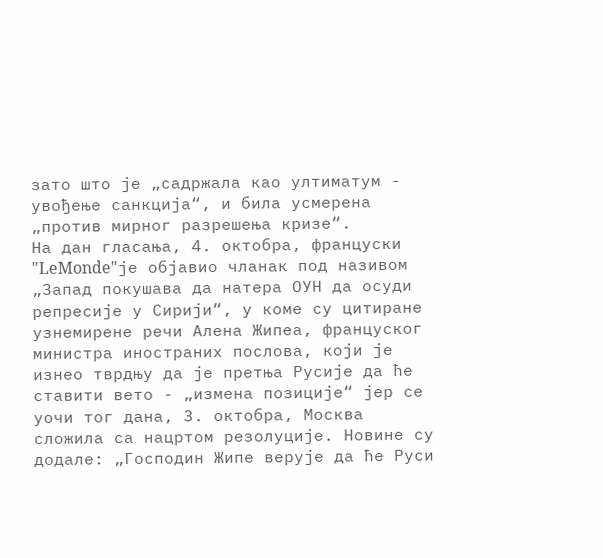зато што је „садржала као ултиматум - увођење санкција“, и била усмерена „против мирног разрешења кризе“.
На дан гласања, 4. октобра, француски "LeMonde"је објавио чланак под називом „Запад покушава да натера ОУН да осуди репресије у Сирији“, у коме су цитиране узнемирене речи Алена Жипеа, француског министра иностраних послова, који је изнео тврдњу да је претња Русије да ће ставити вето - „измена позиције“ јер се уочи тог дана, 3. октобра, Москва сложила са нацртом резолуције. Новине су додале: „Господин Жипе верује да ће Руси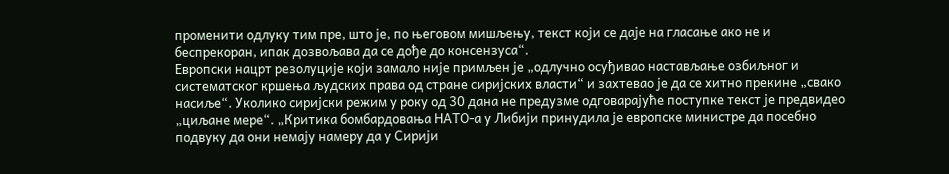променити одлуку тим пре, што је, по његовом мишљењу, текст који се даје на гласање ако не и беспрекоран, ипак дозвољава да се дође до консензуса“.
Европски нацрт резолуције који замало није примљен је „одлучно осуђивао настављање озбиљног и систематског кршења људских права од стране сиријских власти“ и захтевао је да се хитно прекине „свако насиље“. Уколико сиријски режим у року од 30 дана не предузме одговарајуће поступке текст је предвидео „циљане мере“. „Критика бомбардовања НАТО-а у Либији принудила је европске министре да посебно подвуку да они немају намеру да у Сирији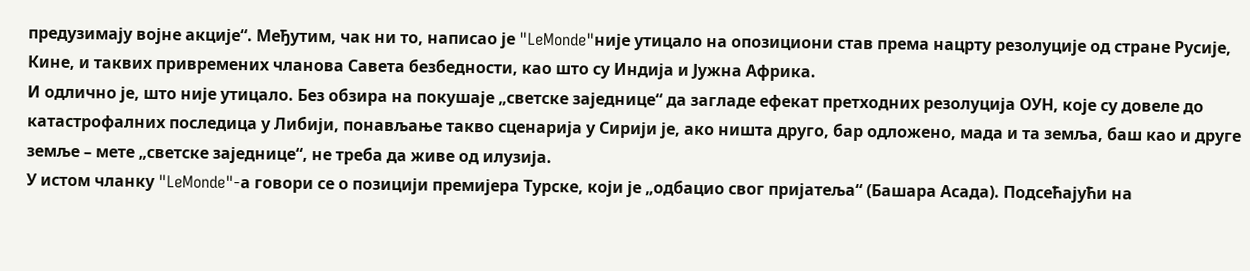предузимају војне акције“. Међутим, чак ни то, написао је "LeMonde"није утицало на опозициони став према нацрту резолуције од стране Русије, Кине, и таквих привремених чланова Савета безбедности, као што су Индија и Јужна Африка.
И одлично је, што није утицало. Без обзира на покушаје „светске заједнице“ да загладе ефекат претходних резолуција ОУН, које су довеле до катастрофалних последица у Либији, понављање такво сценарија у Сирији је, ако ништа друго, бар одложено, мада и та земља, баш као и друге земље – мете „светске заједнице“, не треба да живе од илузија.
У истом чланку "LeMonde"-а говори се о позицији премијера Турске, који је „одбацио свог пријатеља“ (Башара Асада). Подсећајући на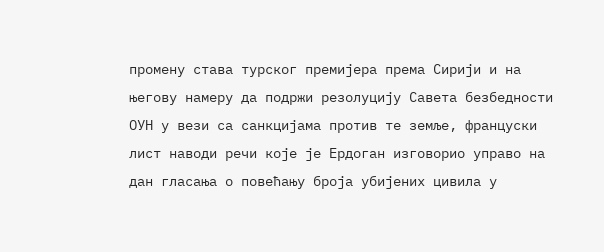промену става турског премијера према Сирији и на његову намеру да подржи резолуцију Савета безбедности ОУН у вези са санкцијама против те земље, француски лист наводи речи које је Ердоган изговорио управо на дан гласања о повећању броја убијених цивила у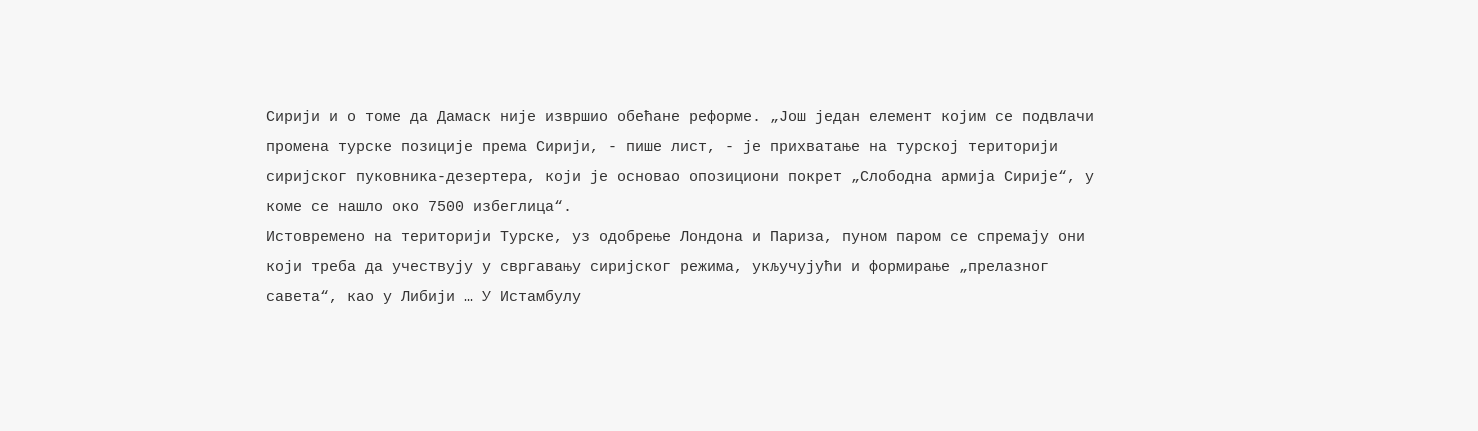Сирији и о томе да Дамаск није извршио обећане реформе. „Још један елемент којим се подвлачи промена турске позиције према Сирији, - пише лист, - је прихватање на турској територији сиријског пуковника-дезертера, који је основао опозициони покрет „Слободна армија Сирије“, у коме се нашло око 7500 избеглица“.
Истовремено на територији Турске, уз одобрење Лондона и Париза, пуном паром се спремају они који треба да учествују у свргавању сиријског режима, укључујући и формирање „прелазног савета“, као у Либији … У Истамбулу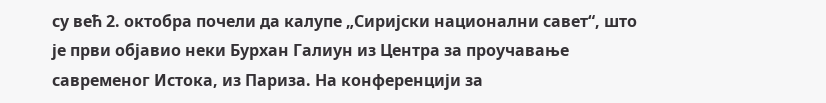су већ 2. октобра почели да калупе „Сиријски национални савет“, што је први објавио неки Бурхан Галиун из Центра за проучавање савременог Истока, из Париза. На конференцији за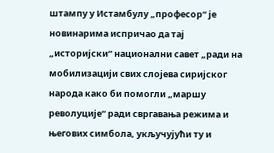штампу у Истамбулу „професор“ је новинарима испричао да тај „историјски“ национални савет „ради на мобилизацији свих слојева сиријског народа како би помогли „маршу револуције“ ради свргавања режима и његових симбола, укључујући ту и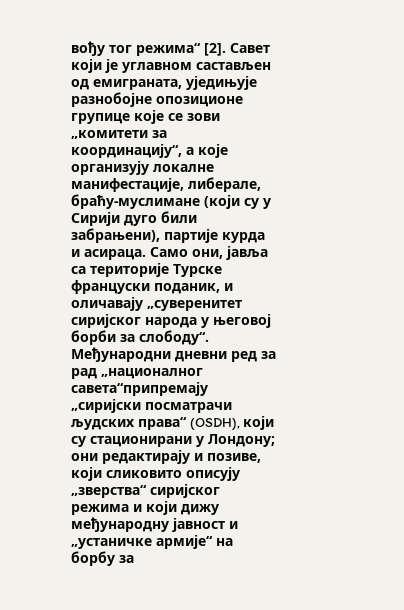вођу тог режима“ [2]. Савет који је углавном састављен од емиграната, уједињује разнобојне опозиционе групице које се зови „комитети за координацију“, а које организују локалне манифестације, либерале, браћу-муслимане (који су у Сирији дуго били забрањени), партије курда и асираца. Само они, јавља са територије Турске француски поданик, и оличавају „суверенитет сиријског народа у његовој борби за слободу“.
Међународни дневни ред за рад „националног савета“припремају „сиријски посматрачи људских права“ (OSDH), који су стационирани у Лондону; они редактирају и позиве, који сликовито описују „зверства“ сиријског режима и који дижу међународну јавност и „устаничке армије“ на борбу за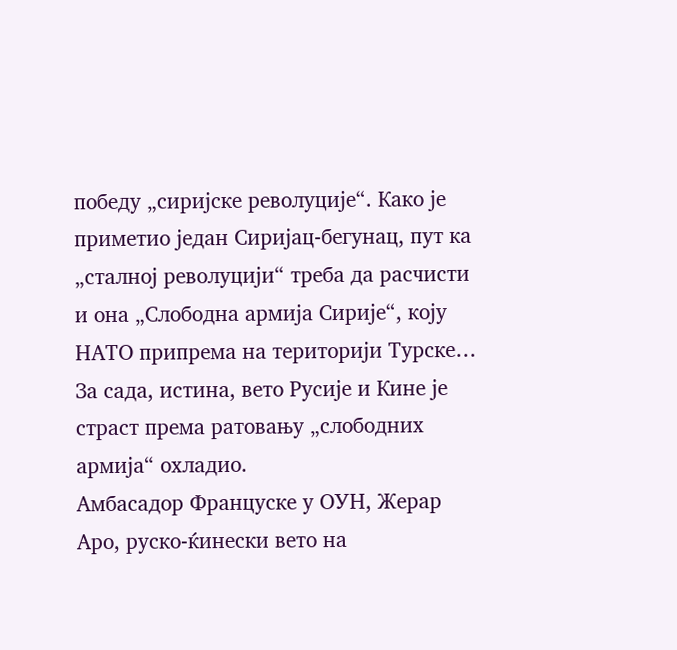победу „сиријске револуције“. Како је приметио један Сиријац-бегунац, пут ка „сталној револуцији“ треба да расчисти и она „Слободна армија Сирије“, коју НАТО припрема на територији Турске… За сада, истина, вето Русије и Кине је страст према ратовању „слободних армија“ охладио.
Амбасадор Француске у ОУН, Жерар Аро, руско-ќинески вето на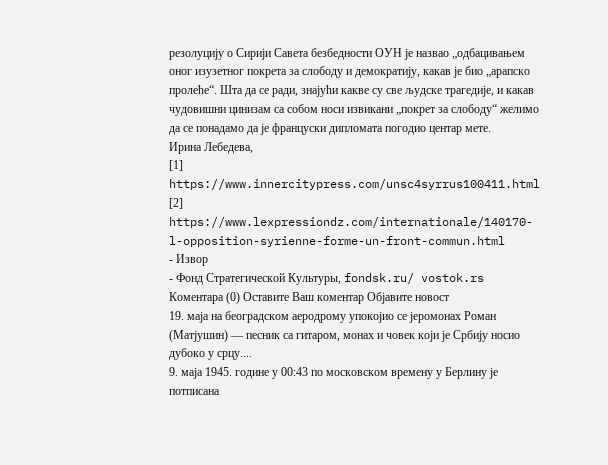резолуцију о Сирији Савета безбедности ОУН је назвао „одбацивањем оног изузетног покрета за слободу и демократију, какав је био „арапско пролеће“. Шта да се ради, знајући какве су све људске трагедије, и какав чудовишни цинизам са собом носи извикани „покрет за слободу“ желимо да се понадамо да је француски дипломата погодио центар мете.
Ирина Лебедева,
[1] https://www.innercitypress.com/unsc4syrrus100411.html
[2] https://www.lexpressiondz.com/internationale/140170-l-opposition-syrienne-forme-un-front-commun.html
- Извор
- Фонд Стратегической Культуры, fondsk.ru/ vostok.rs
Коментара (0) Оставите Ваш коментар Објавите новост
19. маја на београдском аеродрому упокојио се јеромонах Роман (Матјушин) — песник са гитаром, монах и човек који је Србију носио дубоко у срцу....
9. маја 1945. године у 00:43 по московском времену у Берлину је потписана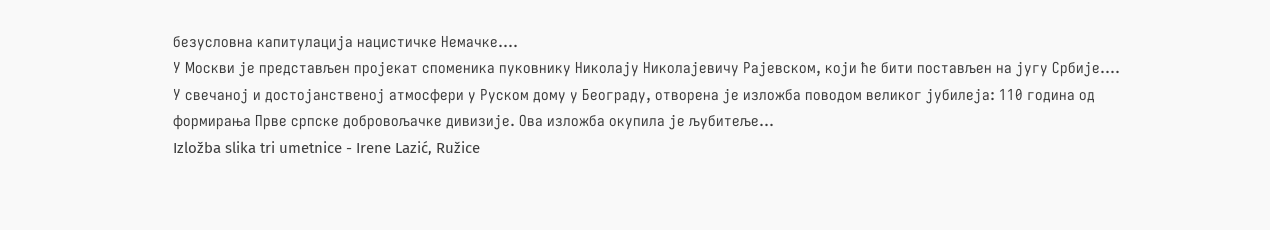безусловна капитулација нацистичке Немачке....
У Москви је представљен пројекат споменика пуковнику Николају Николајевичу Рајевском, који ће бити постављен на југу Србије....
У свечаној и достојанственој атмосфери у Руском дому у Београду, отворена је изложба поводом великог јубилеја: 110 година од формирања Прве српске добровољачке дивизије. Ова изложба окупила је љубитеље...
Izložba slika tri umetnice - Irene Lazić, Ružice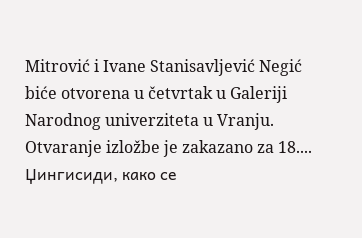Mitrović i Ivane Stanisavljević Negić biće otvorena u četvrtak u Galeriji Narodnog univerziteta u Vranju. Otvaranje izložbe je zakazano za 18....
Џингисиди, како се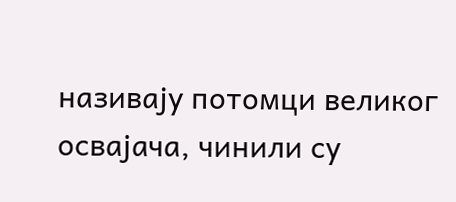називају потомци великог освајача, чинили су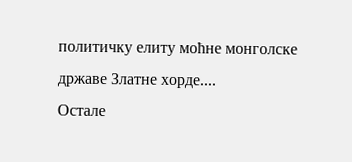политичку елиту моћне монголске државе Златне хорде....
Остале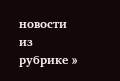новости из рубрике »